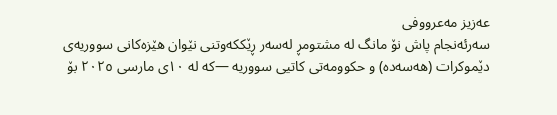عەزیز مەعرووفی
سەرئەنجام پاش نۆ مانگ لە مشتومڕ لەسەر ڕێککەوتنی نێوان هێزەکانی سووریەی دێموکرات (هەسەدە) و حکوومەتی کاتیی سووریە —کە لە ١٠ی مارسی ٢٠٢٥ بۆ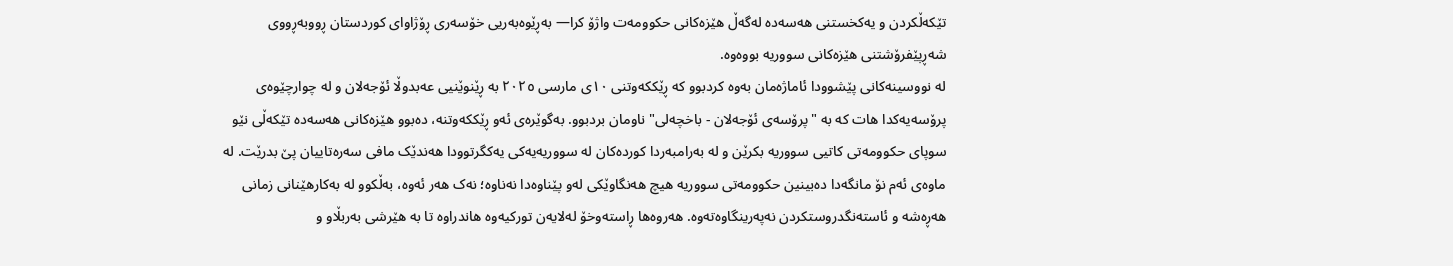تێکەڵکردن و یەکخستنی هەسەدە لەگەڵ هێزەکانی حکوومەت واژۆ کرا— بەڕێوەبەریی خۆسەری ڕۆژاوای کوردستان ڕووبەڕووی شەڕپێفرۆشتنی هێزەکانی سووریە بووەوە.
لە نووسینەکانی پێشوودا ئاماژەمان بەوە کردبوو کە ڕێککەوتنی ١٠ی مارسی ٢٠٢٥ بە ڕێنوێنیی عەبدوڵا ئۆجەلان و لە چوارچێوەی پرۆسەیەکدا هات کە بە "پرۆسەی ئۆجەلان - باخچەلی" ناومان بردبوو. بەگوێرەی ئەو ڕێککەوتنە، دەبوو هێزەکانی هەسەدە تێکەڵی نێو سوپای حکوومەتی کاتیی سووریە بکرێن و لە بەرامبەردا کوردەکان لە سووریەیەکی یەکگرتوودا هەندێک مافی سەرەتاییان پێ بدرێت. لە ماوەی ئەم نۆ مانگەدا دەبینین حکوومەتی سووریە هیچ هەنگاوێکی لەو پێناوەدا نەناوە؛ نەک هەر ئەوە، بەڵکوو لە بەکارهێنانی زمانی هەڕەشە و ئاستەنگدروستکردن نەپەرینگاوەتەوە. هەروەها ڕاستەوخۆ لەلایەن تورکیەوە هاندراوە تا بە هێرشی بەربڵاو و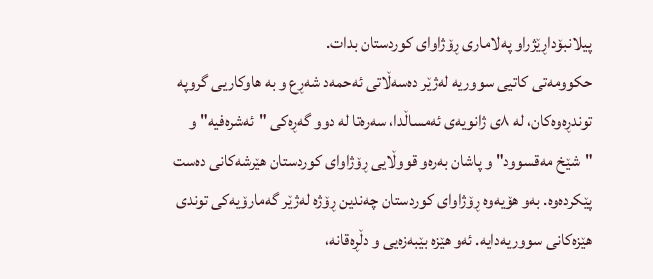پیلانبۆداڕێژراو پەلاماری ڕۆژاوای کوردستان بدات.
حکوومەتی کاتیی سووریە لەژێر دەسەڵاتی ئەحمەد شەڕع و بە هاوکاریی گروپە توندڕەوەکان، لە ٨ی ژانویەی ئەمساڵدا، سەرەتا لە دوو گەڕەکی "ئەشرەفیە" و "شێخ مەقسوود" و پاشان بەرەو قووڵایی ڕۆژاوای کوردستان هێرشەکانی دەست پێکردەوە. بەو هۆیەوە ڕۆژاوای کوردستان چەندین ڕۆژە لەژێر گەمارۆیەکی توندی هێزەکانی سووریەدایە. ئەو هێزە بێبەزەیی و دڵڕەقانە،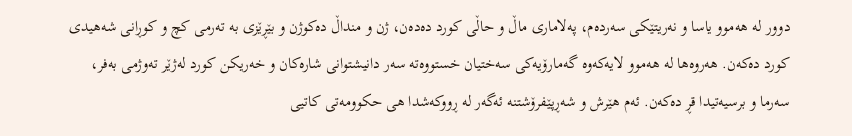دوور لە هەموو یاسا و نەریتێکی سەردەم، پەلاماری ماڵ و حاڵی کورد دەدەن، ژن و منداڵ دەکوژن و بێڕێزی بە تەرمی کچ و کوڕانی شەهیدی کورد دەکەن. هەروەها لە هەموو لایەکەوە گەمارۆیەکی سەختیان خستووەتە سەر دانیشتوانی شارەکان و خەریکن کورد لەژێر تەوژمی بەفر، سەرما و برسیەتیدا قڕ دەکەن. ئەم هێرش و شەڕپێفرۆشتنە ئەگەر لە ڕووکەشدا هی حکوومەتی کاتیی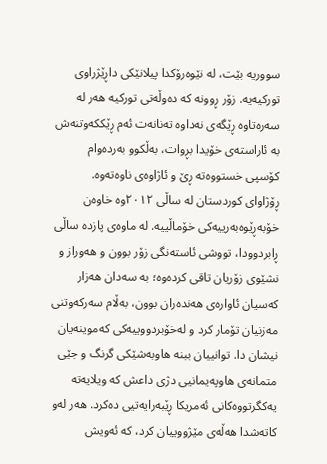سووریە بێت، لە نێوەرۆکدا پیلانێکی داڕێژراوی تورکیەیە. زۆر ڕوونە کە دەوڵەتی تورکیە هەر لە سەرەتاوە ڕێگەی نەداوە تەنانەت ئەم ڕێککەوتنەش بە ئاراستەی خۆیدا بڕوات، بەڵکوو بەردەوام کۆسپی خستووەتە ڕێ و ئاژاوەی ناوەتەوە.
ڕۆژاوای کوردستان لە ساڵی ٢٠١٢وە خاوەن خۆبەڕێوەبەرییەکی خۆماڵییە. لە ماوەی پازدە ساڵی ڕابردوودا، تووشی ئاستەنگی زۆر بوون و هەوراز و نشێوی زۆریان تاقی کردەوە؛ بە سەدان هەزار کەسیان ئاوارەی هەندەران بوون، بەڵام سەرکەوتنی مەزنیان تۆمار کرد و لەخۆبردووییەکی کەموینەیان نیشان دا. توانییان ببنە هاوبەشێکی گرنگ و جێی متمانەی هاوپەیمانیی دژی داعش کە ویلایەتە یەکگرتووەکانی ئەمریکا ڕێبەرایەتیی دەکرد. هەر لەو کاتەشدا هەڵەی مێژووییان کرد، کە ئەویش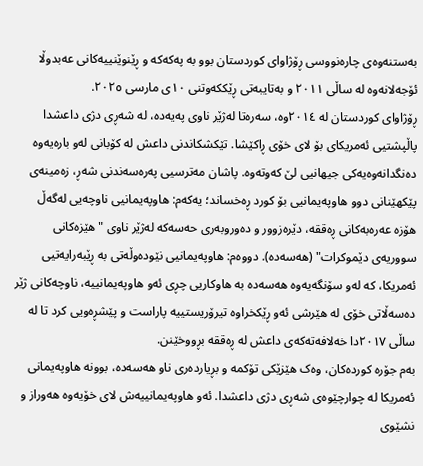بەستنەوەی چارەنووسی ڕۆژاوای کوردستان بوو بە پەکەکە و ڕێنوێنییەکانی عەبدوڵا ئۆجەلانەوە لە ساڵی ٢٠١١ و بەتایبەتی ڕێککەوتنی ١٠ی مارسی ٢٠٢٥.
ڕۆژاوای کوردستان لە ٢٠١٤وە، سەرەتا لەژێر ناوی پەیەدە، لە شەڕی دژی داعشدا پاڵپشتیی ئەمریکای بۆ لای خۆی ڕاکێشا. تێکشکاندنی داعش لە کۆبانی لەو بارەیەوە دەنگدانەوەیەکی جیهانیی لێ کەوتەوە. پاشان مەترسیی پەرەسەندنی شەڕ، زەمینەی پێکهێنانی دوو هاوپەیمانیی بۆ کورد ڕەخساند؛ یەکەم: هاوپەیمانیی ناوچەیی لەگەڵ هۆزە عەرەبەکانی ڕەققە، دێرەزوور و دەوروبەری حەسەکە لەژێر ناوی "هێزەکانی سووریەی دێموکرات" (هەسەدە). دووەم: هاوپەیمانیی نێودەوڵەتی بە ڕێبەرایەتیی ئەمریکا، کە لەو سۆنگەیەوە هەسەدە بە هاوکاریی چڕی ئەو هاوپەیمانییە، ناوچەکانی ژێر دەسەڵاتی خۆی لە هێرشی ئەو ڕێکخراوە تیرۆریستییە پاراست و پێشڕەویی کرد تا لە ساڵی ٢٠١٧دا خەلافەتەکەی داعش لە ڕەققە بڕووخێنن.
بەم جۆرە کوردەکان، وەک هێزێکی تۆکمە و بڕیاردەری ناو هەسەدە، بوونە هاوپەیمانی ئەمریکا لە چوارچێوەی شەڕی دژی داعشدا. ئەو هاوپەیمانییەش لای خۆیەوە هەوراز و نشێوی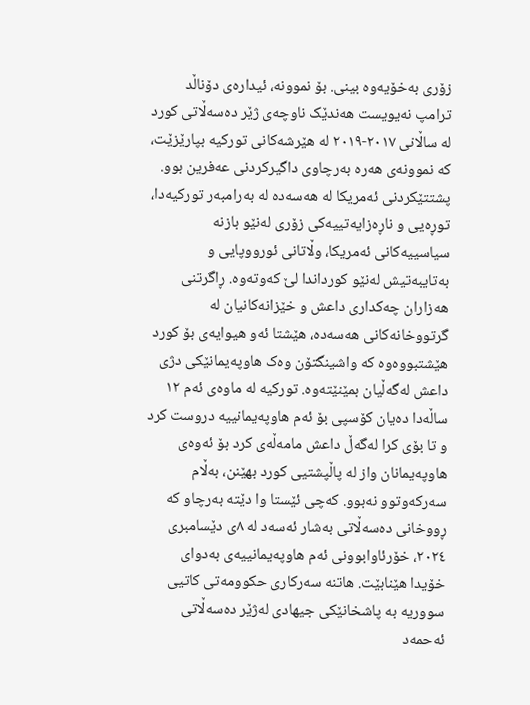زۆری بەخۆیەوە بینی. بۆ نموونە، ئیدارەی دۆناڵد ترامپ نەیویست هەندێک ناوچەی ژێر دەسەڵاتی کورد لە ساڵانی ٢٠١٧-٢٠١٩ لە هێرشەکانی تورکیە بپارێزێت، کە نموونەی هەرە بەرچاوی داگیرکردنی عەفرین بوو. پشتتێکردنی ئەمریکا لە هەسەدە لە بەرامبەر تورکیەدا، توڕەیی و ناڕەزایەتییەکی زۆری لەنێو بازنە سیاسییەکانی ئەمریکا، وڵاتانی ئورووپایی و بەتایبەتیش لەنێو کورداندا لێ کەوتەوە. ڕاگرتنی هەزاران چەکداری داعش و خێزانەکانیان لە گرتووخانەکانی هەسەدە، هێشتا ئەو هیوایەی بۆ کورد هێشتبووەوە کە واشینگتۆن وەک هاوپەیمانێکی دژی داعش لەگەڵیان بمێنێتەوە. تورکیە لە ماوەی ئەم ١٢ ساڵەدا دەیان کۆسپی بۆ ئەم هاوپەیمانییە دروست کرد و تا بۆی کرا لەگەڵ داعش مامەڵەی کرد بۆ ئەوەی هاوپەیمانان واز لە پاڵپشتیی کورد بهێنن، بەڵام سەرکەوتوو نەبوو. کەچی ئێستا وا دێتە بەرچاو کە ڕووخانی دەسەڵاتی بەشار ئەسەد لە ٨ی دێسامبری ٢٠٢٤، خۆرئاوابوونی ئەم هاوپەیمانییەی بەدوای خۆیدا هێنابێت. هاتنە سەرکاری حکوومەتی کاتیی سووریە بە پاشخانێکی جیهادی لەژێر دەسەڵاتی ئەحمەد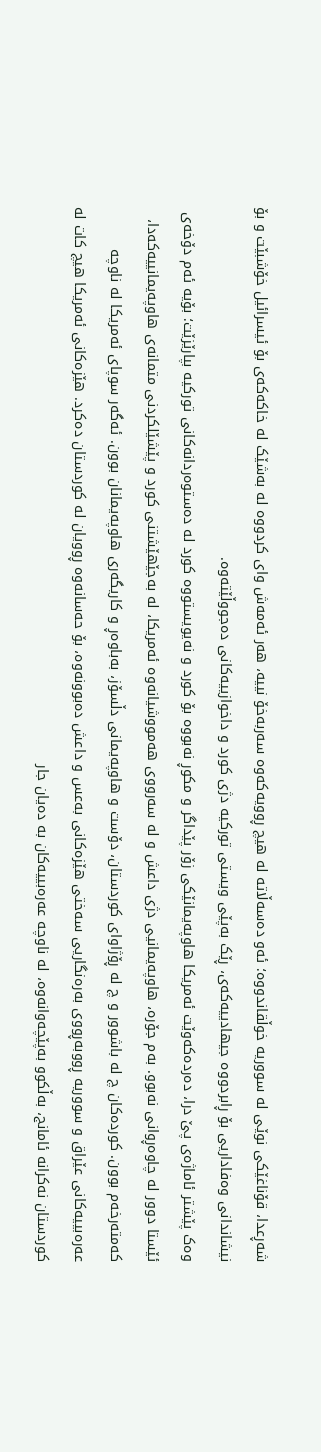شەڕعدا، قۆناغێکی نوێی لە سووریە خوڵقاندووە؛ ئەو دەسەڵاتە لە هیچ ڕوویەکەوە سەربەخۆ نییە، هەر ئەمەش وای کردووە لە بەشێک لە خاکەکەی بۆ ئیسرائیل خۆشبێت و بۆ نیشاندانی وەفاداریی بۆ ڕابردووە جیهادییەکەی، ڕێک بەپێی ویستی تورکیە دژی کورد و داخوازییەکانی دەجووڵێتەوە.
وەک پێشتر ئاماژەی پێ درا، دەردەکەوێت ئەمریکا هاوپەیمانێکی زۆر پێداگر و مکوڕ نەبووە بۆ کورد و نەیویستووە کورد لە دەستوەردانەکانی تورکیە بپارێزێت؛ بۆیە ئەم دۆخەی ئێستا دوور لە چاوەڕوانی نەبوو. بەم جۆرە، هاوپەیمانیی دژی داعش و لە سەرووی هەمووشیانەوە ئەمریکا، لە بەجێهێشتنی کورد و پێشێلکردنی متمانەی هاوپەیمانییەکەدا، کەمتەرخەم بوون. کوردەکان چ لە باشوور و چ لە ڕۆژاوای کوردستان، دۆست و هاوپەیمانی دڵسۆز، بەباوەڕ و کاریگەری هاوپەیمانان بوون. ئەگەر سوپای ئەمریکا لە ناوچە عەرەبییەکانی عێراق و سووریە ڕووبەڕووی بەرەنگاریی سەختی هێزەکانی بەعس و داعش دەبوونەوە، بۆ حەسانەوە ڕوویان لە کوردستان دەکرد. هێزەکانی ئەمریکا هیچ کات لە کوردستان نەکرانە ئامانج، بەڵکوو بەپێچەوانەوە، لە ناوچە عەرەبییەکان بە دەیان جار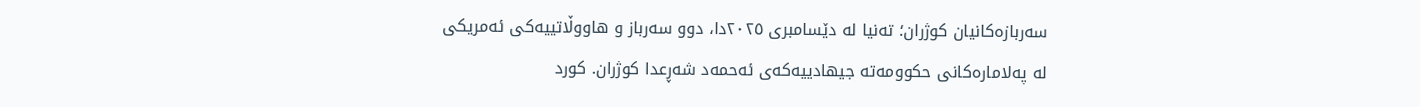سەربازەکانیان کوژران؛ تەنیا لە دێسامبری ٢٠٢٥دا، دوو سەرباز و هاووڵاتییەکی ئەمریکی لە پەلامارەکانی حکوومەتە جیهادییەکەی ئەحمەد شەڕعدا کوژران. کورد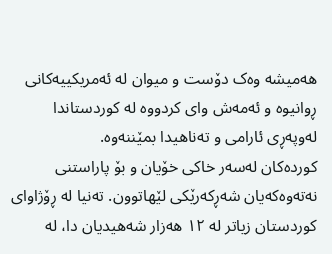هەمیشە وەک دۆست و میوان لە ئەمریکییەکانی ڕوانیوە و ئەمەش وای کردووە لە کوردستاندا لەوپەڕی ئارامی و تەناهیدا بمێننەوە.
کوردەکان لەسەر خاکی خۆیان و بۆ پاراستنی نەتەوەکەیان شەڕکەرێکی لێهاتوون. تەنیا لە ڕۆژاوای کوردستان زیاتر لە ١٢ هەزار شەهیدیان دا، لە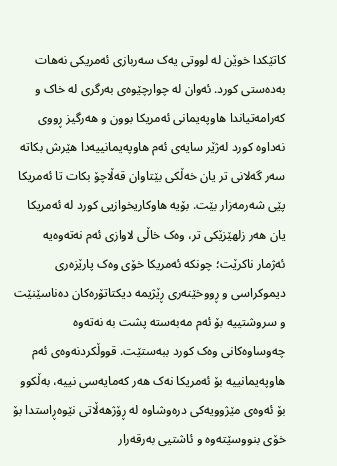کاتێکدا خوێن لە لووتی یەک سەربازی ئەمریکی نەهات بەدەستی کورد. ئەوان لە چوارچێوەی بەرگری لە خاک و کەرامەتیاندا هاوپەیمانی ئەمریکا بوون و هەرگیز ڕووی نەداوە کورد لەژێر سایەی ئەم هاوپەیمانییەدا هێرش بکاتە سەر گەلانی تر یان خەڵکی بێتاوان قەڵاچۆ بکات تا ئەمریکا پێی شەرمەزار بێت. بۆیە هاوکاریخوازیی کورد لە ئەمریکا یان هەر زلهێزێکی تر، وەک خاڵی لاوازی ئەم نەتەوەیە ئەژمار ناکرێت؛ چونکە ئەمریکا خۆی وەک پارێزەری دیموکراسی و ڕووخێنەری ڕێژیمە دیکتاتۆرەکان دەناسێنێت و سروشتییە بۆ ئەم مەبەستە پشت بە نەتەوە چەوساوەکانی وەک کورد ببەستێت. قووڵکردنەوەی ئەم هاوپەیمانییە بۆ ئەمریکا نەک هەر کەمایەسی نییە، بەڵکوو بۆ ئەوەی مێژوویەکی درەوشاوە لە ڕۆژهەڵاتی نێوەڕاستدا بۆ خۆی بنووسێتەوە و ئاشتیی بەرقەرار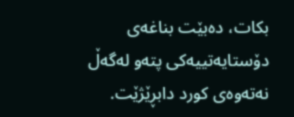بکات، دەبێت بناغەی دۆستایەتییەکی پتەو لەگەڵ نەتەوەی کورد دابڕێژێت.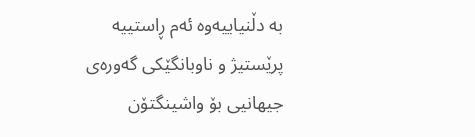بە دڵنیاییەوە ئەم ڕاستییە پرێستیژ و ناوبانگێکی گەورەی جیهانیی بۆ واشینگتۆن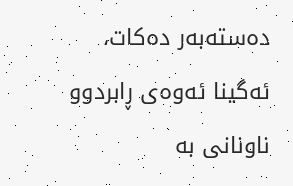دەستەبەر دەکات، ئەگینا ئەوەی ڕابردوو ناونانی بە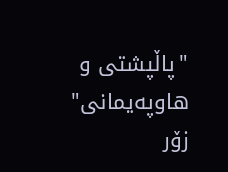"پاڵپشتی و هاوپەیمانی" زۆر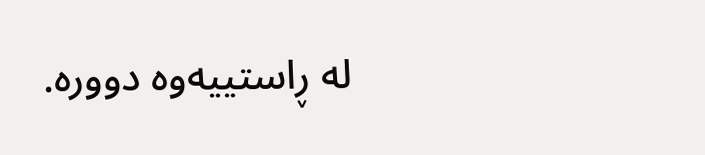لە ڕاستییەوە دوورە.